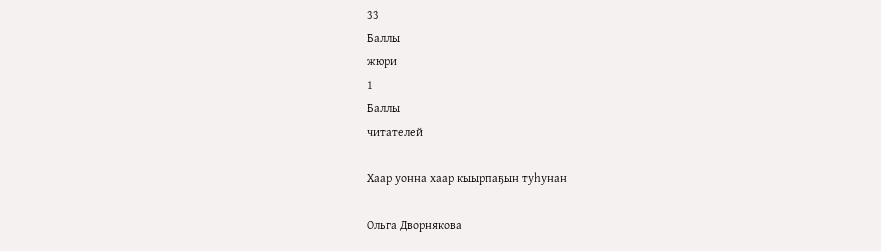33
Баллы
жюри
1
Баллы
читателей

Хаар уонна хаар кыырпаҕын туһунан

Ольга Дворнякова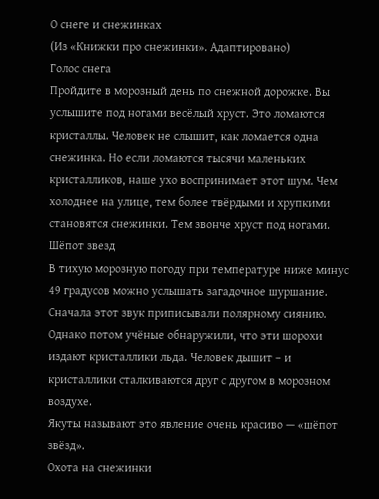О снеге и снежинках
(Из «Книжки про снежинки». Адаптировано)
Голос снега
Пройдите в морозный день по снежной дорожке. Вы услышите под ногами весёлый хруст. Это ломаются кристаллы. Человек не слышит, как ломается одна снежинка. Но если ломаются тысячи маленьких кристалликов, наше ухо воспринимает этот шум. Чем холоднее на улице, тем более твёрдыми и хрупкими становятся снежинки. Тем звонче хруст под ногами.
Шёпот звезд
В тихую морозную погоду при температуре ниже минус 49 градусов можно услышать загадочное шуршание. Сначала этот звук приписывали полярному сиянию. Однако потом учёные обнаружили, что эти шорохи издают кристаллики льда. Человек дышит – и кристаллики сталкиваются друг с другом в морозном воздухе.
Якуты называют это явление очень красиво — «шёпот звёзд».
Охота на снежинки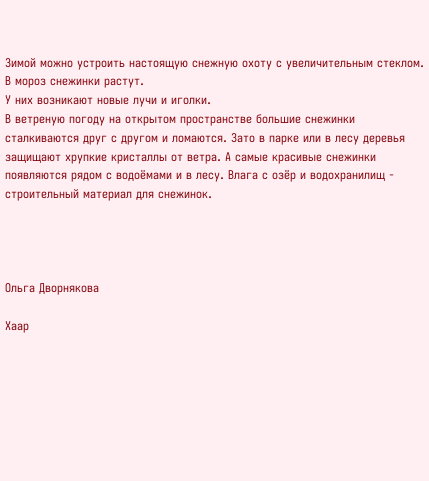Зимой можно устроить настоящую снежную охоту с увеличительным стеклом.
В мороз снежинки растут.
У них возникают новые лучи и иголки.
В ветреную погоду на открытом пространстве большие снежинки сталкиваются друг с другом и ломаются. Зато в парке или в лесу деревья защищают хрупкие кристаллы от ветра. А самые красивые снежинки появляются рядом с водоёмами и в лесу. Влага с озёр и водохранилищ - строительный материал для снежинок.




Ольга Дворнякова

Хаар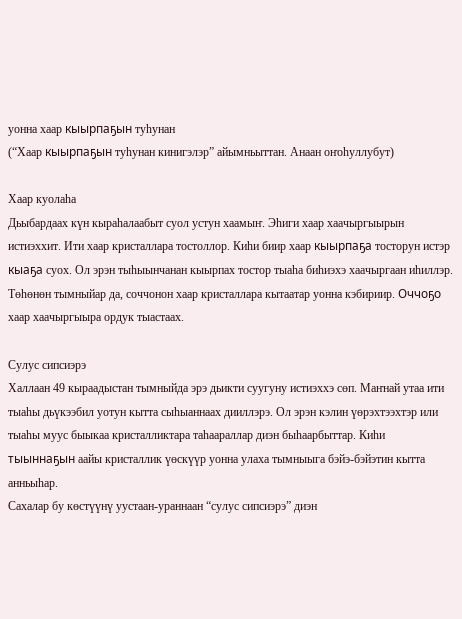уонна хаар кыырпаҕын туһунан
(“Хаар кыырпаҕын туһунан кинигэлэр” айымньыттан. Анаан оҥоһуллубут)

Хаар куолаһа
Дьыбардаах күн кыраһалаабыт суол устун хаамыҥ. Эһиги хаар хаачыргыырын истиэххит. Ити хаар кристаллара тостоллор. Киһи биир хаар кыырпаҕа тосторун истэр кыаҕа суох. Ол эрэн тыһыынчанан кыырпах тостор тыаһа биһиэхэ хаачыргаан иһиллэр. Төһөнөн тымныйар да, соччонон хаар кристаллара кытаатар уонна кэбириир. Оччоҕо хаар хаачыргыыра ордук тыастаах.

Сулус сипсиэрэ
Халлаан 49 кыраадыстан тымныйда эрэ дьикти суугуну истиэххэ сөп. Маҥнай утаа ити тыаһы дьүкээбил уотун кытта сыһыаннаах дииллэрэ. Ол эрэн кэлин үөрэхтээхтэр или тыаһы муус быыкаа кристалликтара таһаараллар диэн быһаарбыттар. Киһи тыыннаҕын аайы кристаллик үөскүүр уонна улаха тымныыга бэйэ-бэйэтин кытта анньыһар.
Сахалар бу көстүүнү уустаан-ураннаан “сулус сипсиэрэ” диэн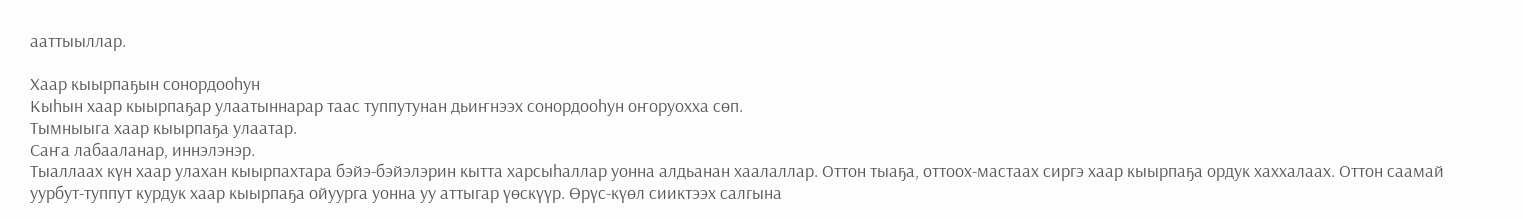ааттыыллар.

Хаар кыырпаҕын сонордооһун
Кыһын хаар кыырпаҕар улаатыннарар таас туппутунан дьиҥнээх сонордооһун оҥоруохха сөп.
Тымныыга хаар кыырпаҕа улаатар.
Саҥа лабааланар, иннэлэнэр.
Тыаллаах күн хаар улахан кыырпахтара бэйэ-бэйэлэрин кытта харсыһаллар уонна алдьанан хаалаллар. Оттон тыаҕа, оттоох-мастаах сиргэ хаар кыырпаҕа ордук хаххалаах. Оттон саамай уурбут-туппут курдук хаар кыырпаҕа ойуурга уонна уу аттыгар үөскүүр. Өрүс-күөл сииктээх салгына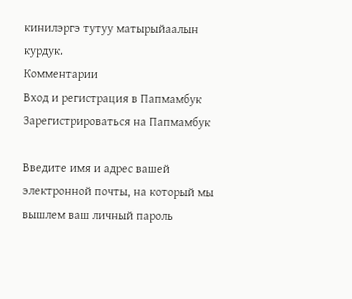кинилэргэ тутуу матырыйаалын курдук.
Комментарии
Вход и регистрация в Папмамбук
Зарегистрироваться на Папмамбук

Введите имя и адрес вашей электронной почты, на который мы вышлем ваш личный пароль